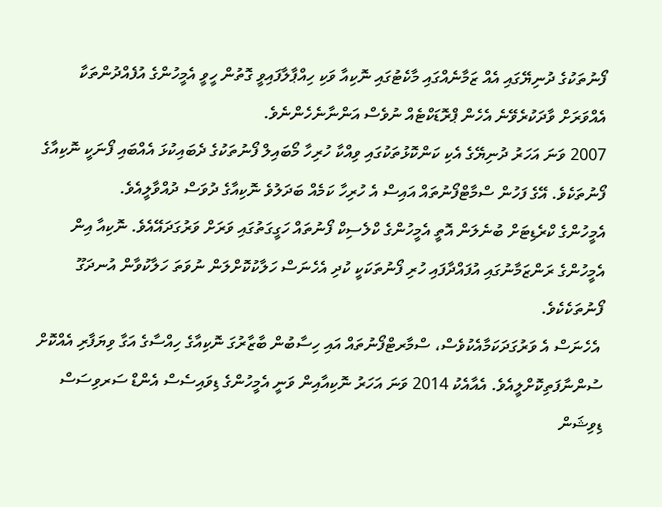ފޯނުތަކުގެ ދުނިޔޭގައި އެއް ޒަމާނެއްގައި މާކެޓުގައި ނޮކިއާ ވަކި ހިއްޕާލާފައިވީ ގޮތުން ހީވީ އެމީހުންގެ އުފެއްދުންތަކާ އެއްވަރަށް ވާދަކުރެވޭނެ އެހެން ޕްރޮޑަކްޓެއް ނުވެސް އަންނާނެހެންނެވެ.
2007 ވަނަ އަހަރު ދުނިޔޭގެ އެކި ކަންކޮޅުތަކުގައި ވިއްކާ ހުރިހާ މޯބައިލް ފޯނުތަކުގެ ދެބައިކުޅަ އެއްބައި ފޯނަކީ ނޮކިއާގެ ފޯނުތަކެވެ. އޭގެ ފަހުން ސްމާޓްފޯނުތައް އައިސް އެ ހުރިހާ ކަމެއް ބަދަލުވެ ނޮކިއާގެ ދުވަސް ދުއްވާލީއެވެ.
އެމީހުންގެ ކްރެޑިޓަށް ބުނެލަން އޮތީ އެމީހުންގެ ކްލެސިކް ފޯނުތައް ހަގީގަތުގައި ވަރަށް ވަރުގަދައޭއެވެ. ނޮކިއާ އިން އެމީހުންގެ ރަންޒަމާނުގައި އުފައްދާފައި ހުރި ފޯނުތަކަކީ ކުދި އެހެނަސް ހަލާކުކޮށްލަން ނުވަތަ ހަލާކުވާން އުނދަގޫ ފޯނުތަކެކެވެ.
 އެހެނަސް އެ ވަރުގަދަކަމާއެކުވެސް، ސްމާރޓްފޯނުތައް އައި ހިސާބުން ބާޒާރުގަ ނޮކިއާގެ ހިއްސާގެ އަގާ ވިޔަފާރި އެއްކޮށް ސުންނާފަތިކޮށްލީއެވެ. އެއާއެކު 2014 ވަނަ އަހަރު ނޮކިއާއިން ވަނީ އެމީހުންގެ ޑިވައިސެސް އެންޑް ސަރވިސަސް ޑިވިޝަން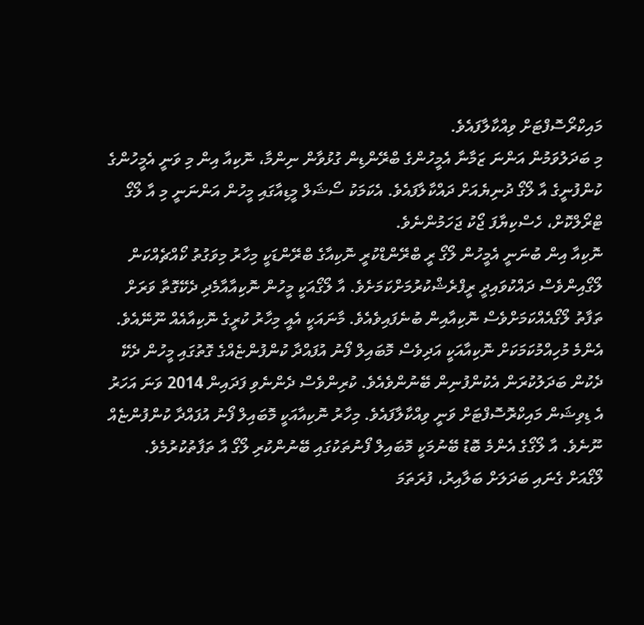މައިކްރޯސޮފްޓަށް ވިއްކާލާފައެވެ.
މި ބަދަލުވަމުން އަންނަ ޒަމާނާ އެމީހުންގެ ބްރޭންޑިން ގުޅުވާން ނިންމާ، ނޮކިއާ އިން މި ވަނީ އެމީހުންގެ ކުންފުނީގެ އާ ލޯގޯ ދުނިޔެއަށް ދައްކާލާފައެވެ. އެކަމަކު ސޯޝަލް މީޑިއާގައި މީހުން އަންނަނީ މި އާ ލޯގޯ ޓްރޯލްކޮށް، ހެސްކިޔާފަ ޖޯކު ޖަހަމުންނެވެ.
ނޮކިއާ އިން ބުނަނީ އެމީހުން ލޯގޯ ރީ ބްރޭންޑްކުރީ ނޮކިއާގެ ބްރޭންޑަކީ މިހާރު މިވަގުތު ކޯއްޗެއްކަން ލޯގޯއިންވެސް ދައްކުވައިދީ ރީފްރެޝްކުރުމަށްކަމަށެވެ. އާ ލޯގޯއަކީ މީހުން ނޮކިއާއާމެދި ދެކޭގޮތާ ވަރަށް ތަފާތު ލޯގޯއެއްކަމަށްވެސް ނޮކިއާއިން ބުނެފައިވެއެވެ. މާނައަކީ އެއީ މިހާރު ކުރީގެ ނޮކިއާއެއް ނޫނޭއެވެ. އެންމެ މުހިއްމުކަމަކަށް ނޮކިއާއަކީ އަދިވެސް މޮބައިލް ފޯނު އުފައްދާ ކުންފުންޏެއްގެ ގޮތުގައި މީހުން ދެކޭ ދެކުން ބަދަލުކުރަން އެކުންފުނިން ބޭނުންވެއެވެ. ކުރިންވެސް ދެންނެވި ފަދައިން 2014 ވަނަ އަހަރު އެ ޑިވިޝަން މައިކްރޮސޮފްޓަށް ވަނީ ވިއްކާލާފައެވެ. މިހާރު ނޮކިއާއަކީ މޮބައިލް ފޯނު އުފައްދާ ކުންފުންޏެއް ނޫނެވެ. އާ ލޯގޯގެ އެންމެ ބޮޑު ބޭނުމަކީ މޮބައިލް ފޯނުތަކުގައި ބޭނުންކުރި ލޯގޯ އާ ތަފާތުކުރުމެވެ.
ލޯގޯއަށް ގެނައި ބަދަލަށް ބަލާއިރު، ފުރަތަމަ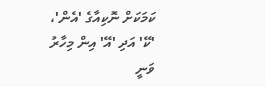ކަމަކަށް ނޮކިއާގެ 'އެން'، 'ކޭ' އަދި 'އޭ' އިން މިހާރު ވަނީ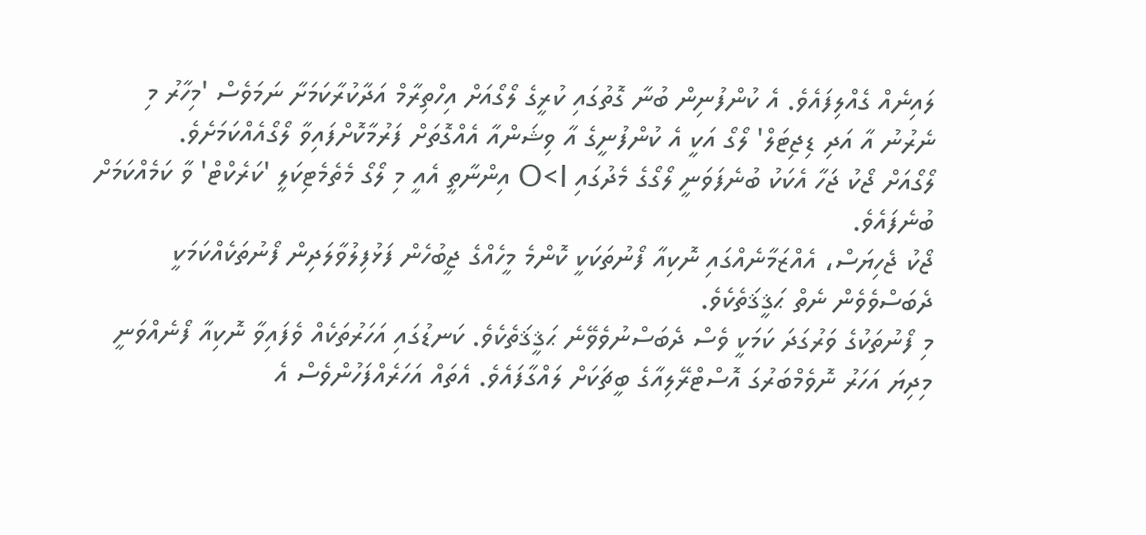ލައިނެއް ގެއްލިފައެވެ. އެ ކުންފުނިން ބުނާ ގޮތުގައި ކުރީގެ ލޯގޯއަށް އިހްތިރާމް އަދާކުރާކަމަށާ ނަމަވެސް 'މިހާރު މި ނެރުނު އާ އަދި ޑިޖިޓަލް' ލޯގޯ އަކީ އެ ކުންފުނީގެ އާ ވިޝަންއާ އެއްގޮތަށް ފަރުމާކޮށްފައިވާ ލޯގޯއެއްކަމަށެވެ.
ލޯގޯއަށް ޖޯކު ޖަހާ އެކަކު ބުނެފަވަނީ ލޯގޯގެ މެދުގައި O<I އިންނާތީ އެއީ މި ލޯގޯ މެތެމެޓިކަލީ 'ކަރެކްޓް' ވާ ކަމެއްކަމަށް ބުނެފައެވެ.
ޖޯކު ޖެހިޔަސް، އެއްޒަމާނެއްގައި ނޮކިއާ ފޯނުތަކަކީ ކޮންމެ މީހެއްގެ ޖީބުހެން ފަޅުފިލުވާލަދިން ފޯނުތަކެއްކަމަކީ ދެބަސްވެވެން ނެތް ޙަޤީޤަތެކެވެ.
މި ފޯނުތަކުގެ ވަރުގަދަ ކަމަކީ ވެސް ދެބަސްނުވެވޭނެ ޙަޤީޤަތެކެވެ. ކަނޑުގައި އަހަރުތަކެއް ވެފައިވާ ނޮކިއާ ފޯނެއްވަނީ މިދިޔަ އަހަރު ނޮވެމްބަރުގަ އޮސްޓްރޭލިއާގެ ބީޗަކަށް ލައްގާފައެވެ. އެތައް އަހަރެއްފަހުންވެސް އެ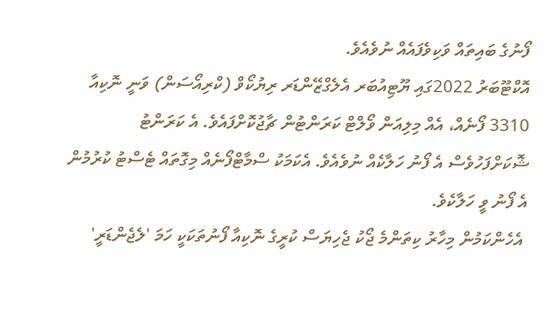ފޯނުގެ ބައިތައް ވަކިވެފައެއް ނުވެއެވެ.
އޮކްޓޫބަރު 2022ގައި ޔޫޓިއުބަރ އެލެގްޒޭންޑަރ ރިޔުކޯވް (ކްރިއޯސަން) ވަނީ ނޮކިއާ 3310 ފޯނެއް، އެއް މިލިއަން ވޯލްޓް ކަރަންޓުން ޗާޖުކޮށްފައެވެ. އެ ކަރަންޓު ޝޮކަށްފަހުވެސް އެ ފޯނު ހަލާކެއް ނުވެއެވެ. އެކަމަކު ސްމާޓްފޯނެއް މިގޮތައް ޓެސްޓު ކުރުމުން އެ ފޯނު ވީ ހަލާކެވެ.
 އެހެންކަމުން މިހާރު ކިތަންމެ ޖޯކު ޖެހިޔަސް ކުރީގެ ނޮކިއާ ފޯނުތަކަކީ ހަމަ 'ލެޖެންޑަރީ'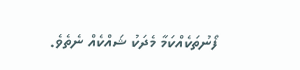ފޯނުތަކެއްކަމާ މެދަކު ޝައްކެއް ނެތެވެ.